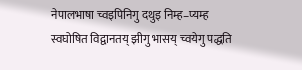नेपालभाषा च्वइपिनिगु दथुइ निम्ह–प्यम्ह स्वघोषित विद्वानतय् झीगु भासय् च्वयेगु पद्धति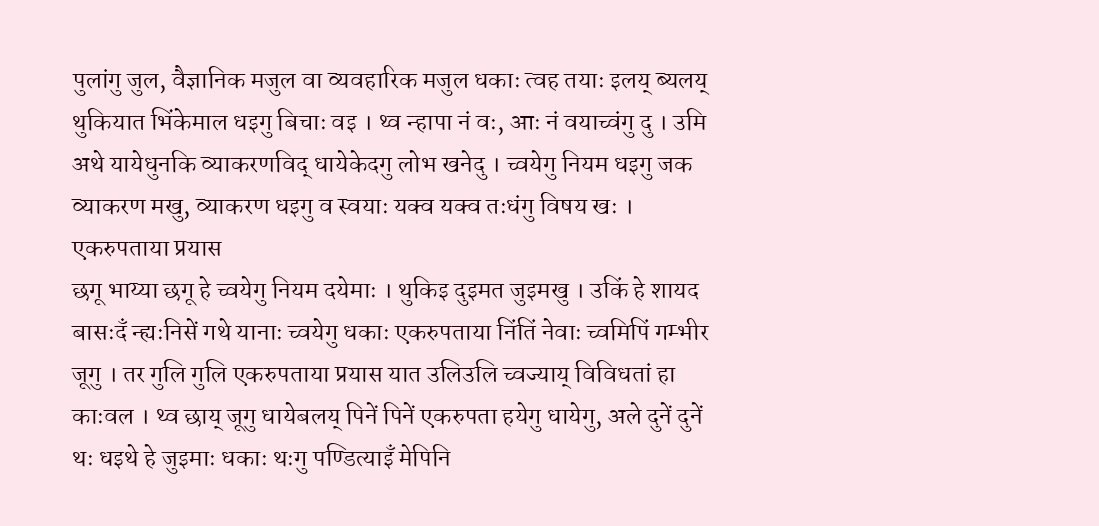पुलांगु जुल, वैज्ञानिक मजुल वा व्यवहारिक मजुल धकाः त्वह तयाः इलय् ब्यलय् थुकियात भिंकेमाल धइगु बिचाः वइ । थ्व न्हापा नं वः, आः नं वयाच्वंगु दु । उमि अथे यायेधुनकि व्याकरणविद् धायेकेदगु लोभ खनेदु । च्वयेगु नियम धइगु जक व्याकरण मखु, व्याकरण धइगु व स्वयाः यक्व यक्व तःधंगु विषय खः ।
एकरुपताया प्रयास
छगू भाय्या छगू हे च्वयेगु नियम दयेमाः । थुकिइ दुइमत जुइमखु । उकिं हे शायद बासःदँ न्ह्यःनिसें गथे यानाः च्वयेगु धकाः एकरुपताया निंतिं नेवाः च्वमिपिं गम्भीर जूगु । तर गुलि गुलि एकरुपताया प्रयास यात उलिउलि च्वज्याय् विविधतां हा काःवल । थ्व छाय् जूगु धायेबलय् पिनें पिनें एकरुपता हयेगु धायेगु, अले दुनें दुनें थः धइथे हे जुइमाः धकाः थःगु पण्डित्याइँ मेपिनि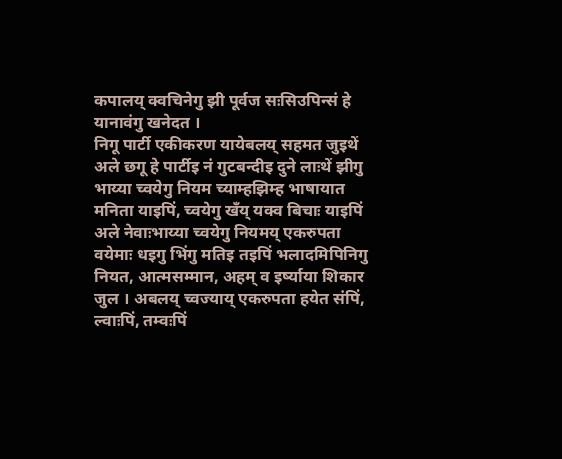कपालय् क्वचिनेगु झी पूर्वज सःसिउपिन्सं हे यानावंगु खनेदत ।
निगू पार्टी एकीकरण यायेबलय् सहमत जुइथें अले छगू हे पार्टीइ नं गुटबन्दीइ दुने लाःथें झीगु भाय्या च्वयेगु नियम च्याम्हझिम्ह भाषायात मनिता याइपिं, च्वयेगु खँय् यक्व बिचाः याइपिं अले नेवाःभाय्या च्वयेगु नियमय् एकरुपता वयेमाः धइगु भिंगु मतिइ तइपिं भलादमिपिनिगु नियत, आत्मसम्मान, अहम् व इर्ष्याया शिकार जुल । अबलय् च्वज्याय् एकरुपता हयेत संपिं, ल्वाःपिं, तम्वःपिं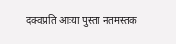दक्वप्रति आःया पुस्ता नतमस्तक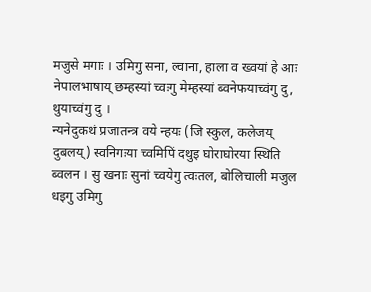मजुसे मगाः । उमिगु सना, ल्वाना, हाला व ख्वयां हे आः नेपालभाषाय् छम्हस्यां च्वःगु मेम्हस्यां ब्वनेफयाच्वंगु दु, थुयाच्वंगु दु ।
न्यनेदुकथं प्रजातन्त्र वये न्हयः (जि स्कुल, कलेजय् दुबलय्) स्वनिगःया च्वमिपिं दथुइ घोराघोरया स्थिति ब्वलन । सु खनाः सुनां च्वयेगु त्वःतल, बोलिचाली मजुल धइगु उमिगु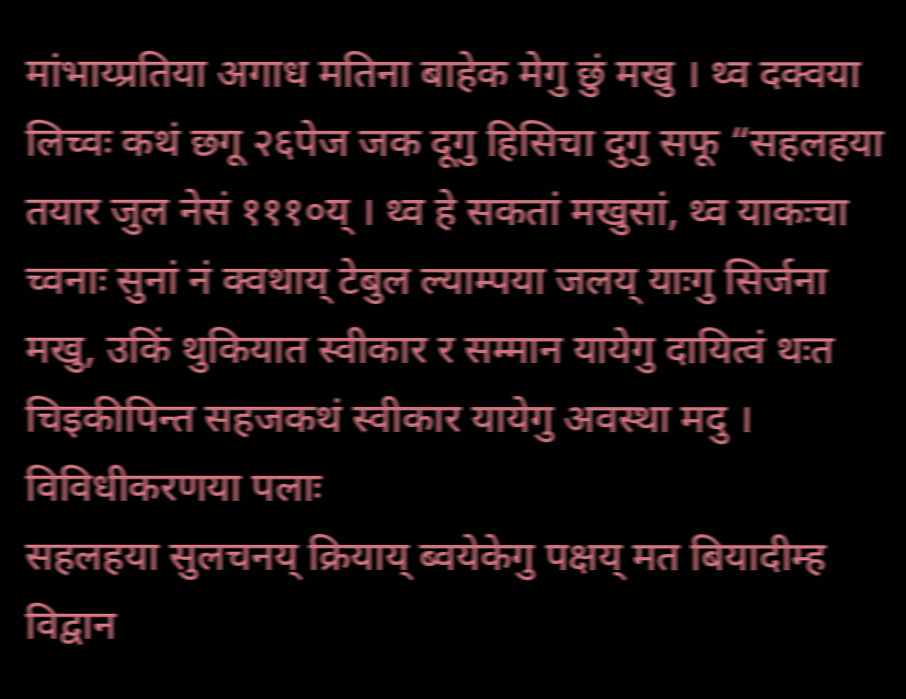मांभाय्प्रतिया अगाध मतिना बाहेक मेगु छुं मखु । थ्व दक्वया लिच्वः कथं छगू २६पेज जक दूगु हिसिचा दुगु सफू “सहलहया तयार जुल नेसं १११०य् । थ्व हे सकतां मखुसां, थ्व याकःचा च्वनाः सुनां नं क्वथाय् टेबुल ल्याम्पया जलय् याःगु सिर्जना मखु, उकिं थुकियात स्वीकार र सम्मान यायेगु दायित्वं थःत चिइकीपिन्त सहजकथं स्वीकार यायेगु अवस्था मदु ।
विविधीकरणया पलाः
सहलहया सुलचनय् क्रियाय् ब्वयेकेगु पक्षय् मत बियादीम्ह विद्वान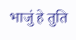भाजुं हे तुति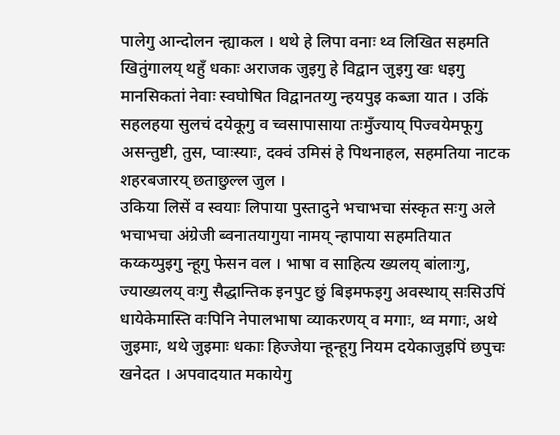पालेगु आन्दोलन न्ह्याकल । थथे हे लिपा वनाः थ्व लिखित सहमति खितुंगालय् थहुँ धकाः अराजक जुइगु हे विद्वान जुइगु खः धइगु मानसिकतां नेवाः स्वघोषित विद्वानतय्गु न्हयपुइ कब्जा यात । उकिं सहलहया सुलचं दयेकूगु व च्वसापासाया तःमुँज्याय् पिज्वयेमफूगु असन्तुष्टी, तुस, प्वाःस्याः, दक्वं उमिसं हे पिथनाहल, सहमतिया नाटक शहरबजारय् छताछुल्ल जुल ।
उकिया लिसें व स्वयाः लिपाया पुस्तादुने भचाभचा संस्कृत सःगु अले भचाभचा अंग्रेजी ब्वनातयागुया नामय् न्हापाया सहमतियात कय्कय्पुइगु न्हूगु फेसन वल । भाषा व साहित्य ख्यलय् बांलाःगु, ज्याख्यलय् वःगु सैद्धान्तिक इनपुट छुं बिइमफइगु अवस्थाय् सःसिउपिं धायेकेमास्ति वःपिनि नेपालभाषा व्याकरणय् व मगाः, थ्व मगाः, अथे जुइमाः, थथे जुइमाः धकाः हिज्जेया न्हून्हूगु नियम दयेकाजुइपिं छपुचः खनेदत । अपवादयात मकायेगु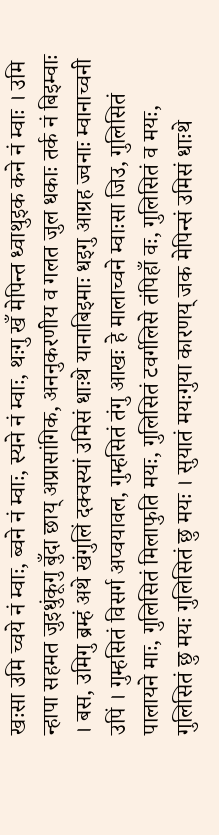खःसा उमि च्वये नं म्वाः, ब्वने नं म्वाः, स्यने नं म्वाः, थःगु खँ मेपिन्त ध्वाथुइक कने नं म्वाः । उमि न्हापा सहमत जुइधुंकूगु बुँदा छाय् अप्रासांगिक, अननुकरणीय व गलत जुल धकाः तर्क नं बिइम्वाः । बस, उमिगु ब्रम्हं अथे खंगुलिं दक्वस्यां उमिसं धाःथे यानाबिइमाः धइगु आग्रह ज्वनाः म्वानाच्वनी उपिं । गुम्हसितं विसर्ग अप्वयावल, गुम्हसितं तंगु आखः हे मालाच्वने म्वाःसा जिउ, गुलिसितं पालायने माः, गुलिसितं मिलाफुति मयः, गुलिसितं टवर्गलिसे तंपिहाँ वः, गुलिसितं व मयः, गुलिसितं छु मयः गुलिसितं छु मयः । सुयातं मयःगुया कारणय् जक मेपिन्सं उमिसं धाःथे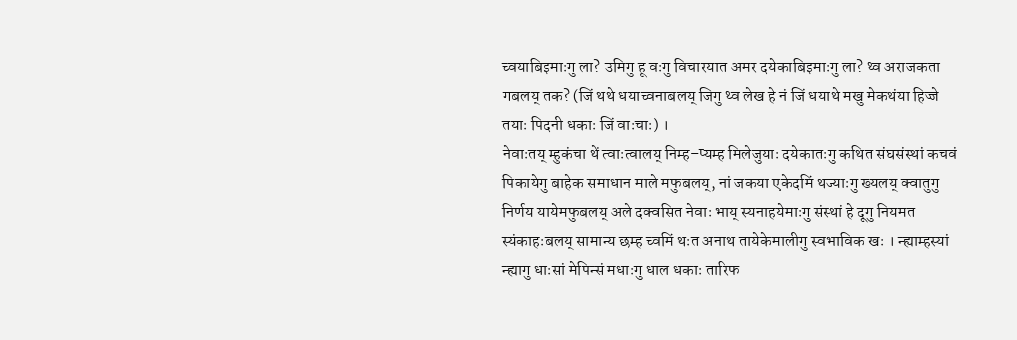च्वयाबिइमाःगु ला? उमिगु हू वःगु विचारयात अमर दयेकाबिइमाःगु ला? थ्व अराजकता गबलय् तक? (जिं थथे धयाच्वनाबलय् जिगु थ्व लेख हे नं जिं धयाथे मखु मेकथंया हिज्जे तयाः पिदनी धकाः जिं वाःचाः) ।
नेवाःतय् म्हुकंचा थें त्वाःत्वालय् निम्ह–प्यम्ह मिलेजुयाः दयेकातःगु कथित संघसंस्थां कचवं पिकायेगु बाहेक समाधान माले मफुबलय्, नां जकया एकेदमिं थज्याःगु ख्यलय् क्वातुगु निर्णय यायेमफुबलय् अले दक्वसित नेवाः भाय् स्यनाहयेमाःगु संस्थां हे दूगु नियमत स्यंकाहःबलय् सामान्य छम्ह च्वमिं थःत अनाथ तायेकेमालीगु स्वभाविक खः । न्ह्याम्हस्यां न्ह्यागु धाःसां मेपिन्सं मधाःगु धाल धकाः तारिफ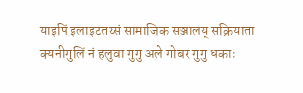याइपिं इलाइटतय्सं सामाजिक सञ्जालय् सक्रियाता क्यनीगुलिं नं हलुवा गुगु अले गोबर गुगु धकाः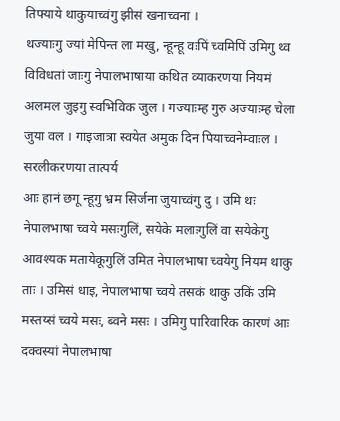तिफ्याये थाकुयाच्वंगु झीसं खनाच्वना ।
थज्याःगु ज्यां मेपिन्त ला मखु, न्हून्हू वःपिं च्वमिपिं उमिगु थ्व विविधतां जाःगु नेपालभाषाया कथित व्याकरणया नियमं अलमल जुइगु स्वभिविक जुल । गज्याःम्ह गुरु अज्याःम्ह चेला जुया वल । गाइजात्रा स्वयेत अमुक दिन पियाच्वनेम्वाःल ।
सरलीकरणया तात्पर्य
आः हानं छगू न्हूगु भ्रम सिर्जना जुयाच्वंगु दु । उमि थः नेपालभाषा च्वये मसःगुलिं, सयेके मलाःगुलिं वा सयेकेगु आवश्यक मतायेकूगुलिं उमित नेपालभाषा च्वयेगु नियम थाकु ताः । उमिसं धाइ, नेपालभाषा च्वये तसकं थाकु उकिं उमि मस्तय्सं च्वये मसः, ब्वने मसः । उमिगु पारिवारिक कारणं आः दक्वस्यां नेपालभाषा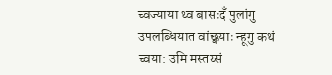च्वज्याया थ्व बासःदँ पुलांगु उपलब्धियात वांछ्वयाः न्हूगु कथं च्वया: उमि मस्तय्सं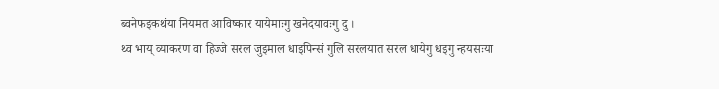ब्वनेफइकथंया नियमत आविष्कार यायेमाःगु खनेदयावःगु दु ।
थ्व भाय् व्याकरण वा हिज्जे सरल जुइमाल धाइपिन्सं गुलि सरलयात सरल धायेगु धइगु न्हयसःया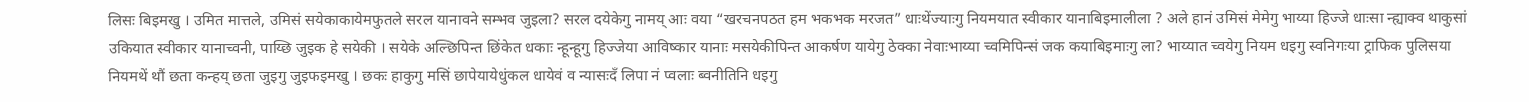लिसः बिइमखु । उमित मात्तले, उमिसं सयेकाकायेमफुतले सरल यानावने सम्भव जुइला? सरल दयेकेगु नामय् आः वया “खरचनपठत हम भकभक मरजत” धाःथेंज्याःगु नियमयात स्वीकार यानाबिइमालीला ? अले हानं उमिसं मेमेगु भाय्या हिज्जे धाःसा न्ह्याक्व थाकुसां उकियात स्वीकार यानाच्वनी, पाय्छि जुइक हे सयेकी । सयेके अल्छिपिन्त छिंकेत धकाः न्हून्हूगु हिज्जेया आविष्कार यानाः मसयेकीपिन्त आकर्षण यायेगु ठेक्का नेवाःभाय्या च्वमिपिन्सं जक कयाबिइमाःगु ला? भाय्यात च्वयेगु नियम धइगु स्वनिगःया ट्राफिक पुलिसया नियमथें थौं छता कन्हय् छता जुइगु जुइफइमखु । छकः हाकुगु मसिं छापेयायेधुंकल धायेवं व न्यासःदँ लिपा नं प्वलाः ब्वनीतिनि धइगु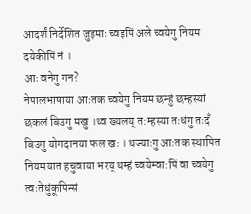आदर्शं निर्देशित जुइमाः च्वइपिं अले च्वयेगु नियम दयेकीपिं नं ।
आः वनेगु गन?
नेपालभाषाया आःतक च्वयेगु नियम छन्हुं छम्हस्यां छकलं बिउगु मखु ।थ्व ख्यलय् त:म्हस्या तःधंगु तःदँ बिउगु योगदानया फल खः । थज्याःगु आःतक स्थापित नियमयात हचुवाया भरय् थम्हं च्वयेम्वा:पिं वा च्वयेगु त्वःतेधुंकूपिन्सं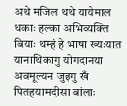अथे मजिल थथे यायेमाल धकाः हल्का अभिव्यक्ति बियाः थम्हं हे भाषा ख्यःयात यानाथिकागु योगदानया अवमूल्यन जुइगु खँ पितहयामदीसा बांलाः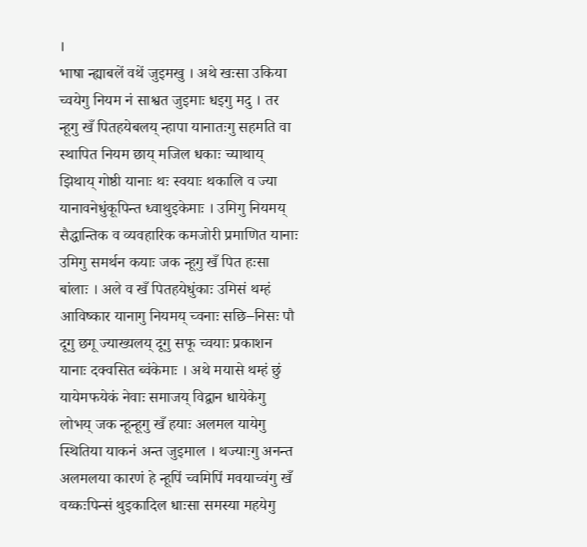।
भाषा न्ह्याबलें वथें जुइमखु । अथे खःसा उकिया च्वयेगु नियम नं साश्वत जुइमाः धइगु मदु । तर न्हूगु खँ पितहयेबलय् न्हापा यानातःगु सहमति वा स्थापित नियम छाय् मजिल धकाः च्याथाय् झिथाय् गोष्ठी यानाः थः स्वयाः थकालि व ज्या यानावनेधुंकूपिन्त ध्वाथुइकेमाः । उमिगु नियमय् सैद्धान्तिक व व्यवहारिक कमजोरी प्रमाणित यानाः उमिगु समर्थन कयाः जक न्हूगु खँ पित हःसा बांलाः । अले व खँ पितहयेधुंकाः उमिसं थम्हं आविष्कार यानागु नियमय् च्वनाः सछि–निसः पौ दूगु छगू ज्याख्यलय् दूगु सफू च्वयाः प्रकाशन यानाः दक्वसित ब्वंकेमाः । अथे मयासे थम्हं छुं यायेमफयेकं नेवाः समाजय् विद्वान धायेकेगु लोभय् जक न्हून्हूगु खँ हयाः अलमल यायेगु स्थितिया याकनं अन्त जुइमाल । थज्याःगु अनन्त अलमलया कारणं हे न्हूपिं च्वमिपिं मवयाच्वंगु खँ वय्कःपिन्सं थुइकादिल धाःसा समस्या महयेगु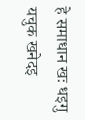हे समाधान खः धइगु यचुक खनेदइ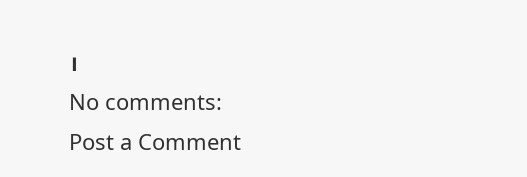।
No comments:
Post a Comment